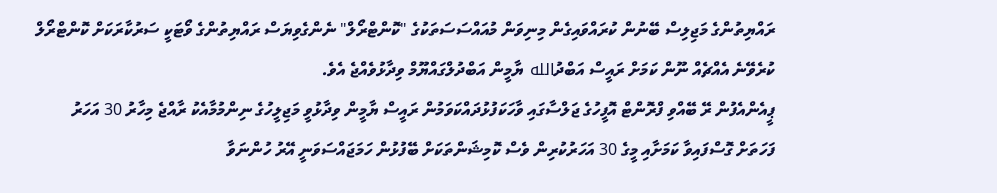ރައްޔިތުންގެ މަޖިލިސް ބޭނުން ކުރައްވައިގެން މިނިވަން މުއައްސަސަތަކުގެ "ކޮންޓްރޯލް" ނެންގެވިޔަސް ރައްޔިތުންގެ ވޯޓަކީ ސަރުކާރަކަށް ކޮންޓްރޯލް ކުރެވޭނެ އެއްޗެއް ނޫން ކަމަށް ރައީސް އަބްދުالله ޔާމީން އަބްދުލްގައްޔޫމް ވިދާޅުވެއްޖެ އެވެ.
ޕީއެންއެފުން ރޭ ބޭއްވި ފްރޮންޓް އޮފީހުގެ ޖަލްސާގައި ވާހަކަފުޅުދައްކަވަމުން ރައީސް ޔާމީން ވިދާޅުވީ މަޖިލީހުގެ ނިންމުމާއެކު ރާއްޖެ މިހާރު 30 އަހަރު ފަހަތަށް ގޮސްފައިވާ ކަމަށާއި މީގެ 30 އަހަރުކުރިން ވެސް ކޮމިޝަންތަކަށް ބޭފުޅުން ހަމަޖައްސަވަނީ އޭރު ހުންނަވާ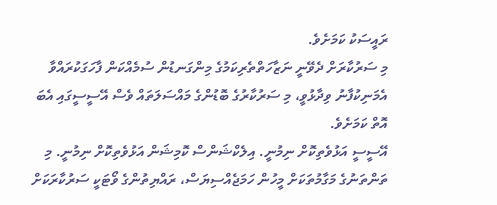ރައީސަކު ކަމަށެވެ.
މި ސަރުކާރަށް ދެވޭނީ ނަޒާހަތްތެރިކަމުގެ މިންގަނޑުން ސުމެއްކަން ފާހަގަކުރައްވާ އެމަނިކުފާނު ވިދާޅުވީ، މި ސަރުކާރުގެ ބޮޑުންގެ މައްސަލަތައް ވެސް އޭސީސީގައި އެބަ އޮތް ކަމަށެވެ.
އޭސީސީ އަޅުވެތިކޮށް ނިމުނީ. އިލެކްޝަންސް ކޮމިޝަން އަޅުވެތިކޮށް ނިމުނީ. މި ތަންތަނުގެ މަގާމުތަކަށް މީހުން ހަމަޖެއްސިޔަސް، ރައްޔިތުންގެ ވޯޓަކީ ސަރުކާރަކަށް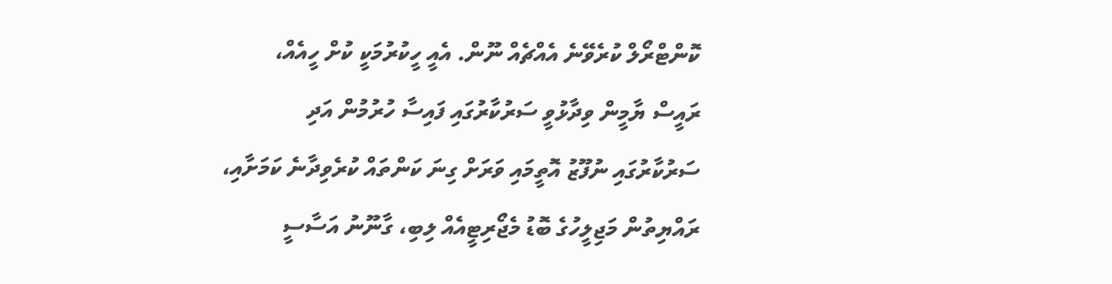ކޮންޓްރޯލް ކުރެވޭނެ އެއްޗެއް ނޫން. އެއީ ހީކުރުމަކީ ކުށް ހީއެއް،
ރައީސް ޔާމީން ވިދާޅުވީ ސަރުކާރުގައި ފައިސާ ހުރުމުން އަދި ސަރުކާރުގައި ނުފޫޒު އޮތީމައި ވަރަށް ގިނަ ކަންތައް ކުރެވިދާނެ ކަމަށާއި، ރައްޔިތުން މަޖިލީހުގެ ބޮޑު މެޖޯރިޓީއެއް ލިބި، ގާނޫނު އަސާސީ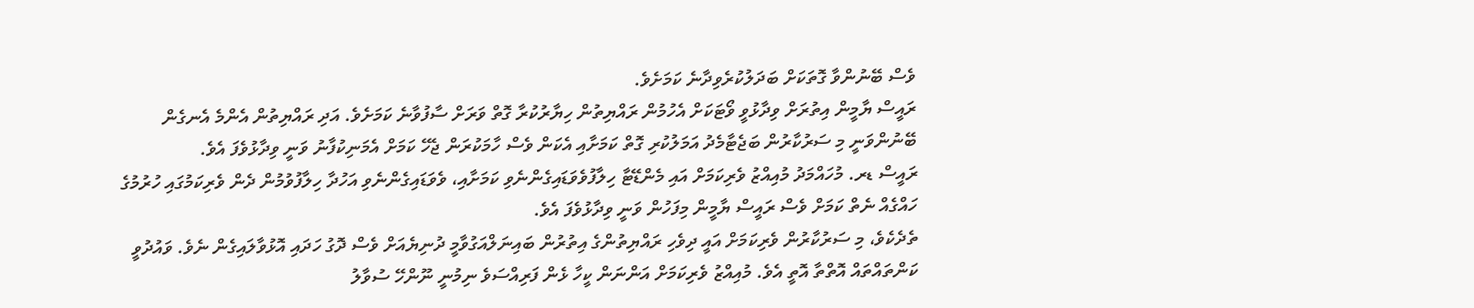ވެސް ބޭނުންވާ ގޮތަކަށް ބަދަލުކުރެވިދާނެ ކަމަށެވެ.
ރައީސް ޔާމީން އިތުރަށް ވިދާޅުވީ ވޯޓަކަށް އެހުމުން ރައްޔިތުން ހިޔާރުކުރާ ގޮތް ވަރަށް ސާފުވާނެ ކަމަށެވެ. އަދި ރައްޔިތުން އެންމެ އެނގެން ބޭނުންވަނީ މި ސަރުކާރުން ބަޖެޓާމެދު އަމަލުކުރި ގޮތް ކަމަށާއި އެކަން ވެސް ހާމަކުރަން ޖެހޭ ކަމަށް އެމަނިކުފާނު ވަނީ ވިދާޅުވެފަ އެވެ.
ރައީސް ޑރ. މުހައްމަދު މުއިއްޒު ވެރިކަމަށް އައި މެންޑޭޓާ ހިލާފުވެވަޑައިގެންނެވި ކަމަށާއި، ވެވަޑައިގެންނެވި އަހުދާ ހިލާފުވުމުން ދެން ވެރިކަމުގައި ހުރުމުގެ ހައްގެއް ނެތް ކަމަށް ވެސް ރައީސް ޔާމީން މިފަހުން ވަނީ ވިދާޅުވެފަ އެވެ.
ތެދެކެވެ، މި ސަރުކާރުން ވެރިކަމަށް އައީ ދިވެހި ރައްޔިތުންގެ އިތުރުން ބައިނަލްއަގުވާމީ ދުނިޔެއަށް ވެސް ދޮގު ހަދައި އޮޅުވާލައިގެން ނެވެ. ވައުދުވީ ކަންތައްތައް އޮތްތާ އޮތީ އެވެ. މުއިއްޒު ވެރިކަމަށް އަންނަން ކީހާ ޅެން ފަރިއްސަވެ ނިމުނީ ނޫންހޭ ސުވާލު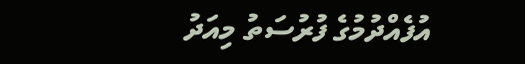އުފެއްދުމުގެ ފުރުސަތު މިއަދު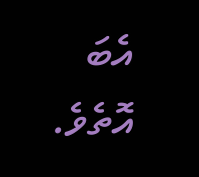އެބަ އޮތެވެ.